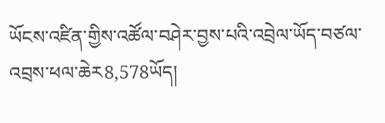ཡོངས་འཛིན་གྱིས་འཚོལ་བཤེར་བྱས་པའི་འབྲེལ་ཡོད་བཙལ་འབྲས་ཕལ་ཆེར8,578ཡོད།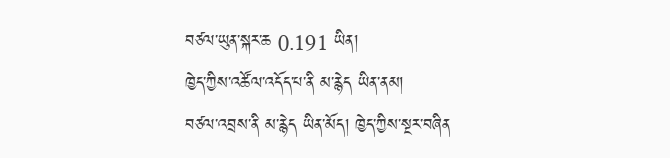བཙལ་ཡུན་སྐར་ཆ 0.191 ཡིན།
ཁྱེད་ཀྱིས་འཚོལ་འདོད་པ་ནི མ་རྙེད ཡིན་ནམ།
བཙལ་འབྲས་ནི མ་རྙེད ཡིན་མོད། ཁྱེད་ཀྱིས་སྔར་བཞིན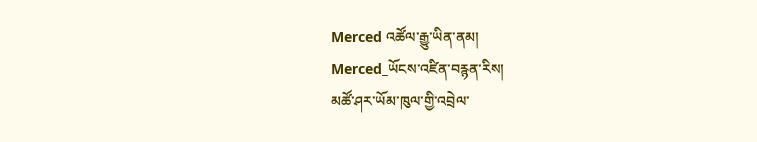Merced འཚོལ་རྒྱུ་ཡིན་ནམ།
Merced_ཡོངས་འཛིན་བརྙན་རིས།
མཚོ་ཤར་ཡོམ་ཁུལ་གྱི་འབྲེལ་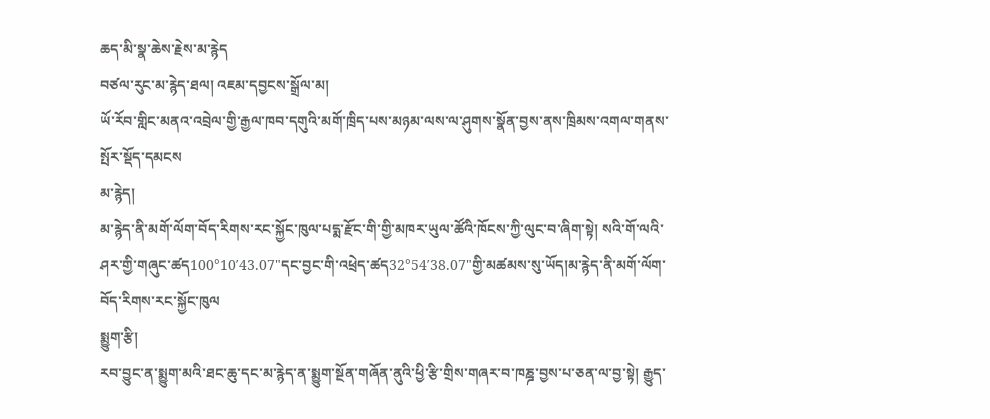ཆད་མི་སྣ་ཆེས་རྗེས་མ་རྙེད
བཙལ་རུང་མ་རྙེད་ཐལ། འཇམ་དབྱངས་སྒྲོལ་མ།
ཡོ་རོབ་གླིང་མནའ་འབྲེལ་གྱི་རྒྱལ་ཁབ་དགུའི་མགོ་ཁྲིད་པས་མཉམ་ལས་ལ་ཤུགས་སྣོན་བྱས་ནས་ཁྲིམས་འགལ་གནས་སྤོར་སྡོད་དམངས
མ་རྙེད།
མ་རྙེད་ནི་མགོ་ལོག་བོད་རིགས་རང་སྐྱོང་ཁུལ་པདྨ་རྫོང་གི་གྱི་མཁར་ཡུལ་ཚོའི་ཁོངས་ཀྱི་ལུང་བ་ཞིག་སྟེ། སའི་གོ་ལའི་ཤར་གྱི་གཞུང་ཚད100°10′43.07"དང་བྱང་གི་འཕྲེད་ཚད32°54′38.07"གྱི་མཚམས་སུ་ཡོད།མ་རྙེད་ནི་མགོ་ལོག་བོད་རིགས་རང་སྐྱོང་ཁུལ
སྨྱུག་རྩི།
རབ་བྱུང་ན་སྨྱུག་མའི་ཐང་ཆུ་དང་མ་རྙེད་ན་སྨྱུག་སྔོན་གཞོན་ནུའི་ཕྱི་རྩི་གྲིས་གཞར་བ་ཁཎྜ་བྱས་པ་ཅན་ལ་བྱ་སྟེ། རྒྱུད་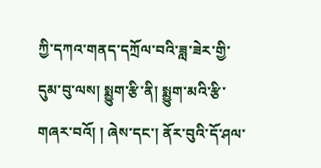ཀྱི་དཀའ་གནད་དཀྲོལ་བའི་ཟླ་ཟེར་གྱི་དུམ་བུ་ལས། སྨྱུག་རྩི་ནི། སྨྱུག་མའི་རྩི་གཞར་བའོ། ། ཞེས་དང་། ནོར་བུའི་དོ་ཤལ་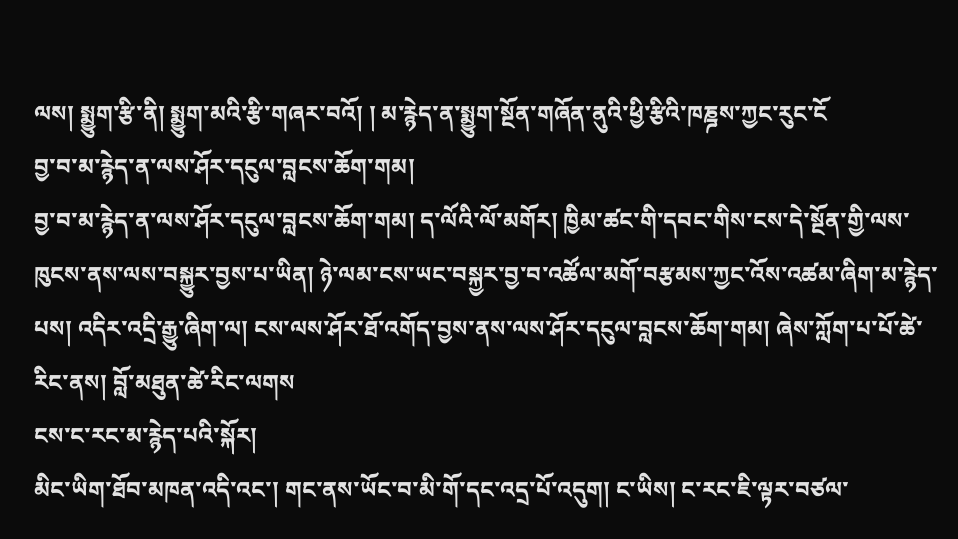ལས། སྨྱུག་རྩི་ནི། སྨྱུག་མའི་རྩི་གཞར་བའོ། ། མ་རྙེད་ན་སྨྱུག་སྔོན་གཞོན་ནུའི་ཕྱི་རྩིའི་ཁཎྜས་ཀྱང་རུང་ངོ
བྱ་བ་མ་རྙེད་ན་ལས་ཤོར་དངུལ་བླངས་ཆོག་གམ།
བྱ་བ་མ་རྙེད་ན་ལས་ཤོར་དངུལ་བླངས་ཆོག་གམ། ད་ལོའི་ལོ་མགོར། ཁྱིམ་ཚང་གི་དབང་གིས་ངས་དེ་སྔོན་གྱི་ལས་ཁུངས་ནས་ལས་བསྐྱུར་བྱས་པ་ཡིན། ཉེ་ལམ་ངས་ཡང་བསྐྱར་བྱ་བ་འཚོལ་མགོ་བརྩམས་ཀྱང་འོས་འཚམ་ཞིག་མ་རྙེད་པས། འདིར་འདྲི་རྒྱུ་ཞིག་ལ། ངས་ལས་ཤོར་ཐོ་འགོད་བྱས་ནས་ལས་ཤོར་དངུལ་བླངས་ཆོག་གམ། ཞེས་ཀློག་པ་པོ་ཚེ་རིང་ནས། བློ་མཐུན་ཚེ་རིང་ལགས
ངས་ང་རང་མ་རྙེད་པའི་སྐོར།
མིང་ཡིག་ཐོབ་མཁན་འདི་འང་། གང་ནས་ཡོང་བ་མི་གོ་དང་འདྲ་པོ་འདུག། ང་ཡིས། ང་རང་ཇི་ལྟར་བཙལ་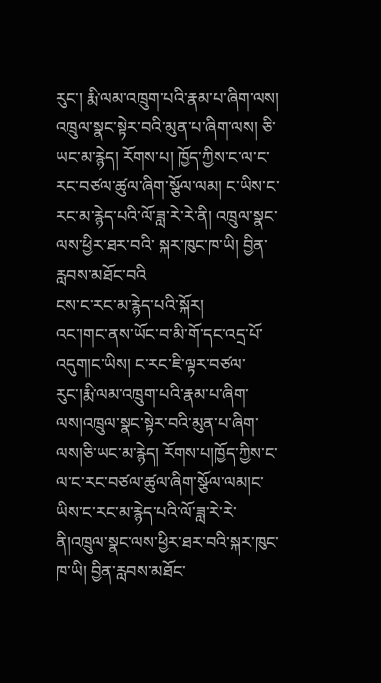རུང་། རྨི་ལམ་འཁྲུག་པའི་རྣམ་པ་ཞིག་ལས། འཁྲུལ་སྣང་སྟེར་བའི་མུན་པ་ཞིག་ལས། ཅི་ཡང་མ་རྙེད། རོགས་པ། ཁྱོད་ཀྱིས་ང་ལ་ང་རང་བཙལ་ཚུལ་ཞིག་སྩོལ་ལམ། ང་ཡིས་ང་རང་མ་རྙེད་པའི་ལོ་ཟླ་རེ་རེ་ནི། འཁྲུལ་སྣང་ལས་ཕྱིར་ཐར་བའི་ སྐར་ཁུང་ཁ་ཡི། བྱིན་རླབས་མཐོང་བའི
ངས་ང་རང་མ་རྙེད་པའི་སྐོར།
འང་།གང་ནས་ཡོང་བ་མི་གོ་དང་འདྲ་པོ་འདུག།ང་ཡིས། ང་རང་ཇི་ལྟར་བཙལ་རུང་།རྨི་ལམ་འཁྲུག་པའི་རྣམ་པ་ཞིག་ལས།འཁྲུལ་སྣང་སྟེར་བའི་མུན་པ་ཞིག་ལས།ཅི་ཡང་མ་རྙེད། རོགས་པ།ཁྱོད་ཀྱིས་ང་ལ་ང་རང་བཙལ་ཚུལ་ཞིག་སྩོལ་ལམ།ང་ཡིས་ང་རང་མ་རྙེད་པའི་ལོ་ཟླ་རེ་རེ་ནི།འཁྲུལ་སྣང་ལས་ཕྱིར་ཐར་བའི་སྐར་ཁུང་ཁ་ཡི། བྱིན་རླབས་མཐོང་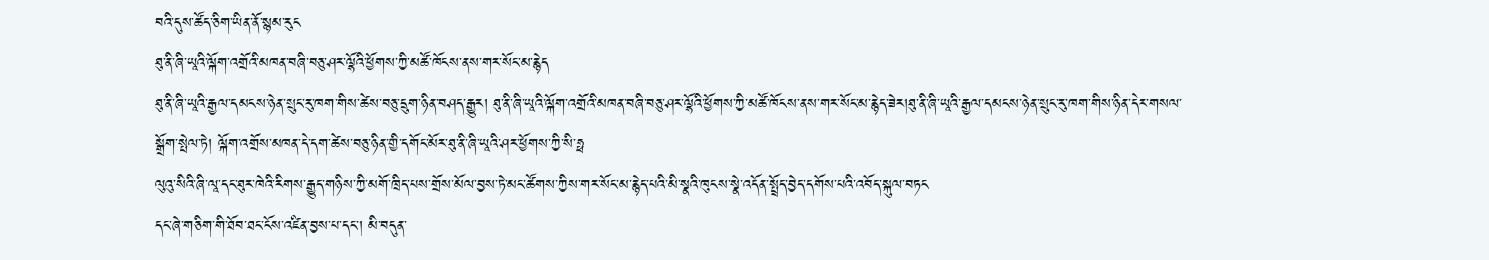བའི་དུས་ཚོད་ཅིག་ཡིན་ནོ་སྙམ་རུང
ཐུ་ནི་ཞི་ཡཱའི་ལྐོག་འགྲོའི་མཁན་བཞི་བཅུ་ཤར་ལྷོའི་ཕྱོགས་ཀྱི་མཚོ་ཁོངས་ནས་གར་སོང་མ་རྙེད
ཐུ་ནི་ཞི་ཡཱའི་རྒྱལ་དམངས་ཉེན་སྲུང་རུ་ཁག་གིས་ཚེས་བཅུ་དྲུག་ཉིན་བཤད་རྒྱུར། ཐུ་ནི་ཞི་ཡཱའི་ལྐོག་འགྲོའི་མཁན་བཞི་བཅུ་ཤར་ལྷོའི་ཕྱོགས་ཀྱི་མཚོ་ཁོངས་ནས་གར་སོང་མ་རྙེད་ཟེར།ཐུ་ནི་ཞི་ཡཱའི་རྒྱལ་དམངས་ཉེན་སྲུང་རུ་ཁག་གིས་ཉིན་དེར་གསལ་སྒྲོག་སྤེལ་ཏེ། ལྐོག་འགྲོས་མཁན་དེ་དག་ཚེས་བཅུ་ཉིན་གྱི་དགོང་མོར་ཐུ་ནི་ཞི་ཡཱའི་ཤར་ཕྱོགས་ཀྱི་སི་ཧྥ
ལུའུ་སིའི་ཞི་ལཱ་དང་ཐུར་ཁེའི་རིགས་རྒྱུད་གཉིས་ཀྱི་མགོ་ཁྲིད་པས་གྲོས་མོལ་བྱས་ཏེ་མང་ཚོགས་ཀྱིས་གར་སོང་མ་རྙེད་པའི་མི་སྣའི་ཁུངས་སྣེ་འདོན་སྤྲོད་བྱེད་དགོས་པའི་འབོད་སྐུལ་བཏང
དང་ཞེ་གཅིག་གི་ཐོབ་ཐང་ངོས་འཛིན་བྱས་པ་དང་། མི་བདུན་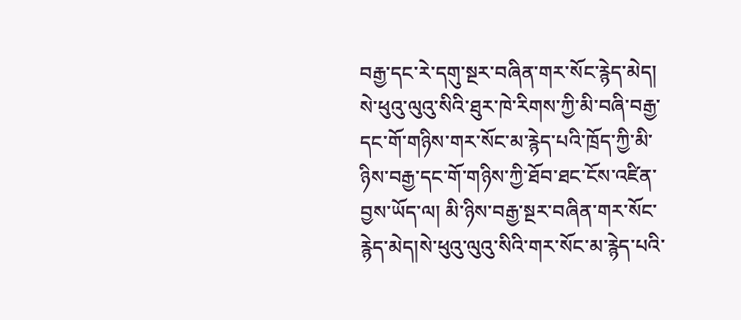བརྒྱ་དང་རེ་དགུ་སྔར་བཞིན་གར་སོང་རྙེད་མེད། སེ་ཕུའུ་ལུའུ་སིའི་ཐུར་ཁེ་རིགས་ཀྱི་མི་བཞི་བརྒྱ་དང་གོ་གཉིས་གར་སོང་མ་རྙེད་པའི་ཁྲོད་ཀྱི་མི་ཉིས་བརྒྱ་དང་གོ་གཉིས་ཀྱི་ཐོབ་ཐང་ངོས་འཛིན་བྱས་ཡོད་ལ། མི་ཉིས་བརྒྱ་སྔར་བཞིན་གར་སོང་རྙེད་མེད།སེ་ཕུའུ་ལུའུ་སིའི་གར་སོང་མ་རྙེད་པའི་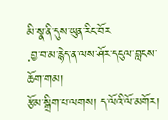མི་སྣ་ནི་དུས་ཡུན་རིང་བོར
.བྱ་བ་མ་རྙེད་ན་ལས་ཤོར་དངུལ་བླངས་ཆོག་གམ།
རྩོམ་སྒྲིག་པ་ལགས། ད་ལོའི་ལོ་མགོར།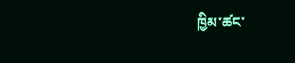ཁྱིམ་ཚང་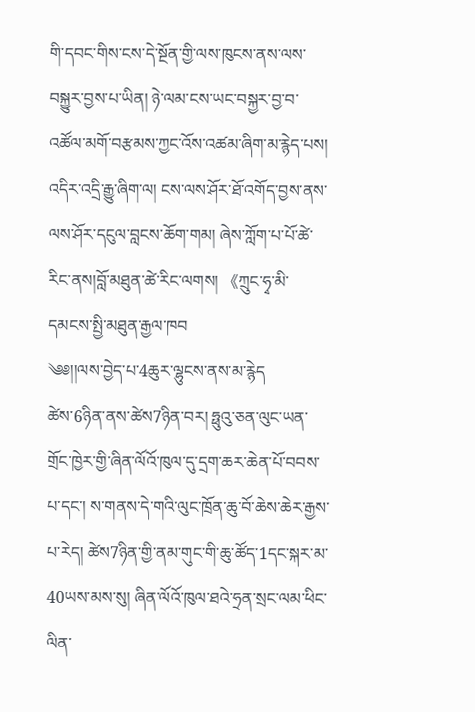གི་དབང་གིས་ངས་དེ་སྔོན་གྱི་ལས་ཁུངས་ནས་ལས་བསྐྱུར་བྱས་པ་ཡིན། ཉེ་ལམ་ངས་ཡང་བསྐྱར་བྱ་བ་འཚོལ་མགོ་བརྩམས་ཀྱང་འོས་འཚམ་ཞིག་མ་རྙེད་པས། འདིར་འདྲི་རྒྱུ་ཞིག་ལ། ངས་ལས་ཤོར་ཐོ་འགོད་བྱས་ནས་ལས་ཤོར་དངུལ་བླངས་ཆོག་གམ། ཞེས་ཀློག་པ་པོ་ཚེ་རིང་ནས།བློ་མཐུན་ཚེ་རིང་ལགས། 《ཀྲུང་ཧྭ་མི་དམངས་སྤྱི་མཐུན་རྒྱལ་ཁབ
༄༅།།ལས་བྱེད་པ་4ཆུར་ལྷུངས་ནས་མ་རྙེད
ཚེས་6ཉིན་ནས་ཚེས7ཉིན་བར། ཧྥུའུ་ཅན་ལུང་ཡན་གྲོང་ཁྱེར་གྱི་ཞིན་ལོའོ་ཁུལ་དུ་དྲག་ཆར་ཆེན་པོ་བབས་པ་དང་། ས་གནས་དེ་གའི་ལུང་ཁྲོན་ཆུ་བོ་ཆེས་ཆེར་རྒྱས་པ་རེད། ཚེས7ཉིན་གྱི་ནམ་གུང་གི་ཆུ་ཚོད་1དང་སྐར་མ་40ཡས་མས་སུ། ཞིན་ལོའོ་ཁུལ་ཐའེ་ཧྲན་སྲང་ལམ་ཕིང་ལིན་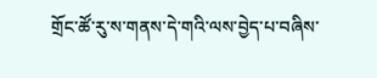གྲོང་ཚོ་རུ་ས་གནས་དེ་གའི་ལས་བྱེད་པ་བཞིས་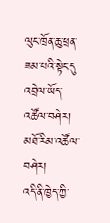ལུང་ཁྲོན་ཆུ་ཕྲན་ཟམ་པའི་སྟེང་དུ
འབྲེལ་ཡོད་འཚོལ་བཤེར།
མཐོ་རིམ་འཚོལ་བཤེར།
འདི་ནི་ཁྱེད་ཀྱི་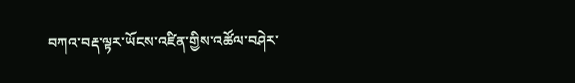བཀའ་བརྡ་ལྟར་ཡོངས་འཛིན་གྱིས་འཚོལ་བཤེར་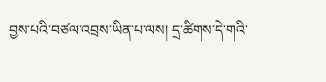བྱས་པའི་བཙལ་འབྲས་ཡིན་པ་ལས། དྲ་ཚིགས་དེ་གའི་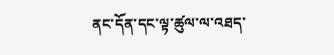ནང་དོན་དང་ལྟ་ཚུལ་ལ་འཐད་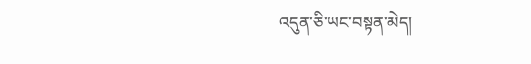འདུན་ཅི་ཡང་བསྟན་མེད།